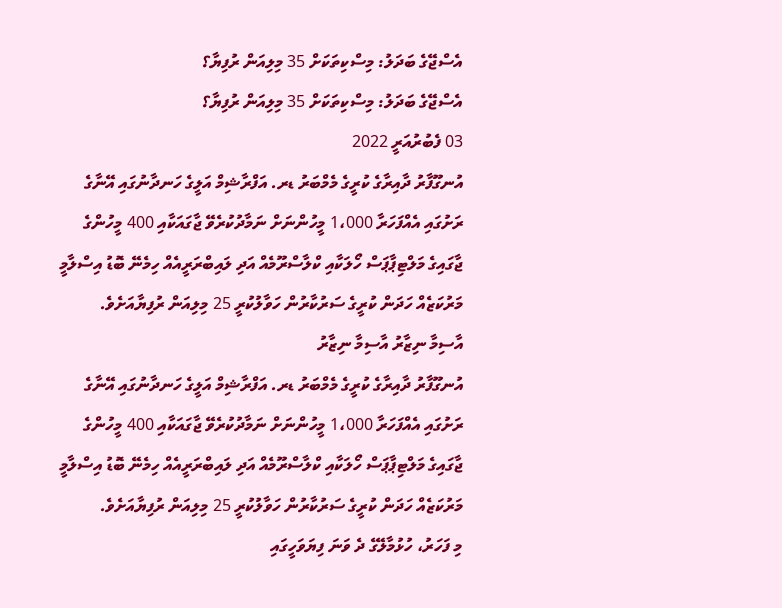އެސްޖޭގެ ބަދަލު: މިސްކިތަކަށް 35 މިލިއަން ރުފިޔާ؟
އެސްޖޭގެ ބަދަލު: މިސްކިތަކަށް 35 މިލިއަން ރުފިޔާ؟
03 ފެބުރުއަރީ 2022
އުނގޫފާރު ދާއިރާގެ ކުރީގެ މެމްބަރު ޑރ. އަފްރާޝިމް އަލީގެ ހަނދާނުގައި އޭނާގެ ރަށުގައި އެއްފަހަރާ 1،000 މީހުންނަށް ނަމާދުކުރެވޭ ޖާގައަކާއި 400 މީހުންގެ ޖާގައިގެ މަލްޓިޕާޕަސް ހޯލަކާއި ކްލާސްރޫމެއް އަދި ލައިބްރަރީއެއް ހިމެނޭ ބޮޑު އިސްލާމީ މަރުކަޒެއް ހަދަން ކުރީގެ ސަރުކާރުން ހަވާލުކުރީ 25 މިލިއަން ރުފިޔާއަށެވެ.
އާސިމާ ނިޒާރު އާސިމާ ނިޒާރު
އުނގޫފާރު ދާއިރާގެ ކުރީގެ މެމްބަރު ޑރ. އަފްރާޝިމް އަލީގެ ހަނދާނުގައި އޭނާގެ ރަށުގައި އެއްފަހަރާ 1،000 މީހުންނަށް ނަމާދުކުރެވޭ ޖާގައަކާއި 400 މީހުންގެ ޖާގައިގެ މަލްޓިޕާޕަސް ހޯލަކާއި ކްލާސްރޫމެއް އަދި ލައިބްރަރީއެއް ހިމެނޭ ބޮޑު އިސްލާމީ މަރުކަޒެއް ހަދަން ކުރީގެ ސަރުކާރުން ހަވާލުކުރީ 25 މިލިއަން ރުފިޔާއަށެވެ.
މި ފަހަރު، ހުޅުމާލޭގެ ދެ ވަނަ ފިޔަވަހީގައި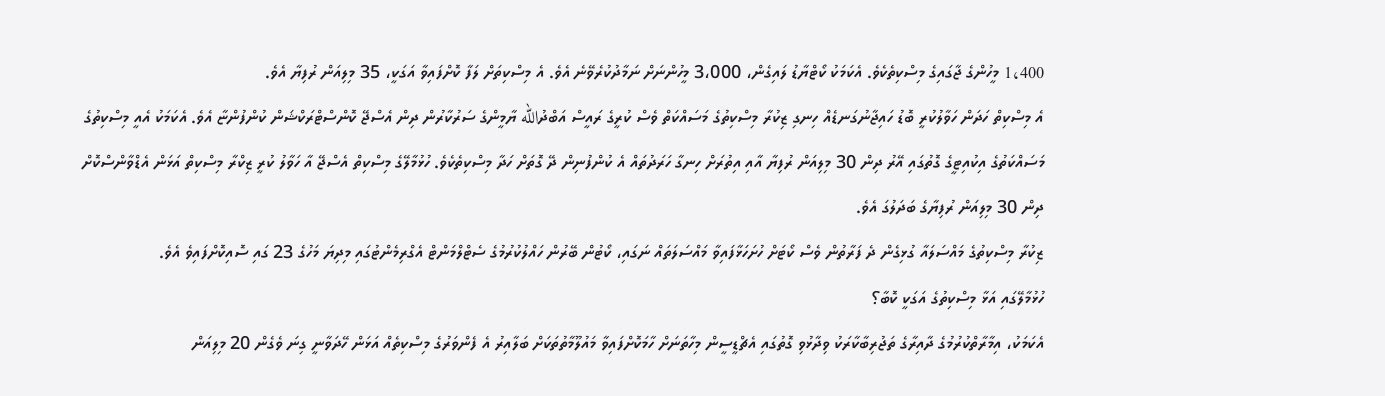1،400 މީހުންގެ ޖާގައިގެ މިސްކިތެކެވެ. އެކަމަކު ކޯޓްޔާޑު ލައިގެން، 3،000 މީހުންނަށް ނަމާދުކުރެވޭނެ އެވެ. އެ މިސްކިތަށް ލަފާ ކޮށްފައިވާ އަގަކީ، 35 މިލިއަން ރުފިޔާ އެވެ.
އެ މިސްކިތް ހަދަން ހަވާލުކުރީ ބޮޑު ހައިޖާނުގަނޑެއް ހިނގި ޒިކުރާ މިސްކިތުގެ މަސައްކަތް ވެސް ކުރީގެ ރައީސް އަބްދުالله ޔާމީންގެ ސަރުކާރުން ދިން އެސްޖޭ ކޮންސްޓްރަކްޝަން ކުންފުންޏާ އެވެ. އެކަމަކު އެއީ މިސްކިތުގެ މަސައްކަތުގެ އިކުއިޓީގެ ގޮތުގައި އޭރު ދިން 30 މިލިއަން ރުފިޔާ އާއި އިތުރަށް ހިނގާ ހަރަދުތައް އެ ކުންފުނިން ދޭ ގޮތަށް ހަދާ މިސްކިތެކެވެ. ހުޅުމާލޭގެ މިސްކިތް އެސްޖޭ އާ ހަވާލު ކުރީ ޒިކްރާ މިސްކިތް އަޅަން އެޑްވާންސްކޮށް ދިން 30 މިލިއަން ރުފިޔާގެ ބަދަލުގަ އެވެ.
ޒިކުރާ މިސްކިތުގެ މައްސަލައާ ގުޅިގެން ދެ ފަރާތުން ވެސް ކޯޓަށް ހުށަހަޅާފައިވާ މައްސަލަތައް ނަގައި، ކޯޓުން ބޭރުން ހައްލުކުރުމުގެ ސެޓްލްމަންޓް އެގްރިމެންޓުގައި މިދިޔަ މަހުގެ 23 ގައި ސޮއިކޮށްފައިވެ އެވެ.
ހުޅުމާލޭގައި އަޅާ މިސްކިތުގެ އަގަކީ ކޮބާ؟
އެކަމަކު، އިމާރާތްކުރުމުގެ ދާއިރާގެ ތަޖުރިބާކާރަކު ވިދާޅުވި ގޮތުގައި އެޗްޑީސީން މިހާތަނަށް ހާމަކޮށްފައިވާ މައުލޫމާތުތަކަށް ބަލާއިރު އެ ފެންވަރުގެ މިސްކިތެއް އަޅަން ހޭދަވާނީ ގިނަ ވެގެން 20 މިލިއަން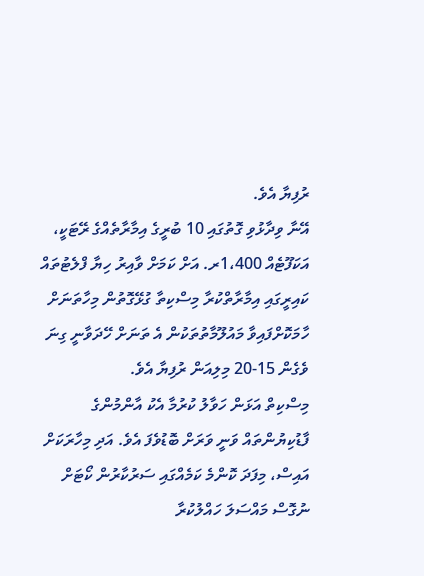ރުފިޔާ އެވެ.
އޭނާ ވިދާޅުވި ގޮތުގައި 10 ބުރީގެ އިމާރާތެއްގެ ރޭޓަކީ، އަކަފޫޓެއް 1،400ރ. އަށް ކަމަށް ވާއިރު ހިޔާ ފްލެޓުތައް ކައިރީގައި އިމާރާތްކުރާ މިސްކިތާ ގުޅޭގޮތުން މިހާތަނަށް ހާމަކޮށްފައިވާ މައުލޫމާތުތަކުން އެ ތަނަށް ހޭދަވާނީ ގިނަ ވެގެން 15-20 މިލިއަން ރުފިޔާ އެވެ.
މިސްކިތް އަޅަން ހަވާލު ކުރުމާ އެކު އާންމުންގެ ފާޑުކިޔުންތައް ވަނީ ވަރަށް ބޮޑުވެފަ އެވެ. އަދި މިހާރަކަށް އައިސް، މިފަދަ ކޮންމެ ކަމެއްގައި ސަރުކާރުން ކޯޓަށް ނުގޮސް މައްސަލަ ހައްލުކުރާ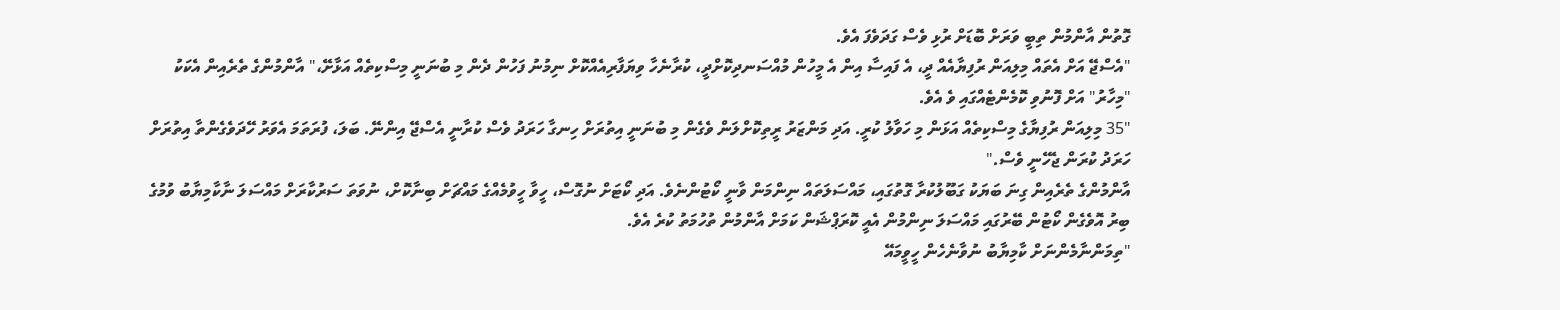ގޮތުން އާންމުން ތިބީ ވަރަށް ބޮޑަށް ރުޅި ވެސް ގަދަވެފަ އެވެ.
"އެސްޖޭ އަށް އެތައް މިލިއަން ރުފިޔާއެއް ދީ، އެ ފައިސާ އިން އެ މީހުން މުއްސަނދިކޮށްދީ، ކުރާނެހާ ވިޔަފާރިއެއްކޮށް ނިމުނު ފަހުން ދެން މި ބުނަނީ މިސްކިތެއް އަޅާށޭ،" އާންމުންގެ ތެރެއިން އެކަކު "މިހާރު" އަށް ފޮނުވި ކޮމެންޓެއްގައި ވެ އެވެ.
"35 މިލިއަން ރުފިޔާގެ މިސްކިތެއް އަޅަން މި ހަވާލު ކުރީ. އަދި މަންޒަރު ރީތިކޮށްލަން ވެގެން މި ބުނަނީ އިތުރަށް ހިނގާ ހަރަދު ވެސް ކުރާނީ އެސްޖޭ އިންނޭ. ބަލަ، ފުރަތަމަ އެވަރު ހޭދަވެގެންތާ އިތުރަށް ހަރަދު ކުރަން ޖެހޭނީ ވެސް."
އާންމުންގެ ތެރެއިން ގިނަ ބަޔަކު ގަބޫލުކުރާ ގޮތުގައި، މައްސަލަތައް ނިންމަން ވާނީ ކޯޓުންނެވެ. އަދި ކޯޓަށް ނުގޮސް، ހީވާ ހީވުމެއްގެ މައްޗަށް ބިނާކޮށް، ނުވަތަ ސަރުކާރަށް މައްސަލަ ނާކާމިޔާބު ވުމުގެ ބިރު އޮވެގެން ކޯޓުން ބޭރުގައި މައްސަލަ ނިންމުން އެއީ ކޮރަޕްޝަން ކަމަށް އާންމުން ތުހުމަތު ކުރެ އެވެ.
"ތިމަންނާމެންނަށް ކާމިޔާބު ނުވާނެހެން ހީވީމައޭ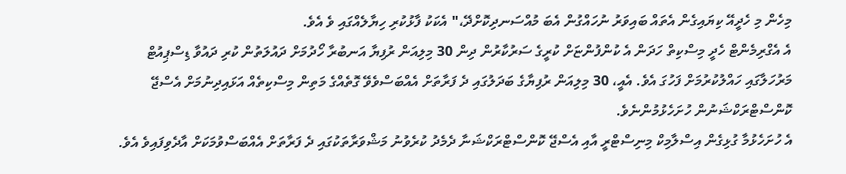މިހެން މި ހެދީއޭ ކިޔައިގެން އެތައް ބައިވަރު ނުހައްގުން އެބަ މުއްސަނދިކޮށްދޭ،" އެކަކު ފާޅުކުރި ހިޔާލެއްގައި ވެ އެވެ.
އެ އެގްރިމެންޓް ހެދީ މިސްކިތް ހަދަން އެ ކުންފުންޏަށް ކުރީގެ ސަރުކާރުން ދިން 30 މިލިއަން ރުފިޔާ އަނބުރާ ހޯދުމަށް ދައުލަތުން ކުރި ދައުވާ ޑިސްޕިއުޓް މަރުހަލާގައި ހައްލުކުރުމަށް ފަހުގަ އެވެ. އެއީ، 30 މިލިއަން ރުފިޔާގެ ބަދަލުގައި ދެ ފަރާތަށް އެއްބަސްވެވޭ ގޮތެއްގެ މަތިން މިސްކިތެއް އަޅައިދިނުމަށް އެސްޖޭ ކޮންސްޓްރަކްޝަނުން ހުށަހެޅުމުންނެވެ.
އެ ހުށަހެޅުމާ ގުޅިގެން އިސްލާމިކް މިނިސްޓްރީ އާއި އެސްޖޭ ކޮންސްޓްރަކްޝަނާ ދެމެދު ކުރެވުނު މަޝްވަރާތަކުގައި ދެ ފަރާތަށް އެއްބަސްވުމަކަށް އާދެވިފައިވެ އެވެ.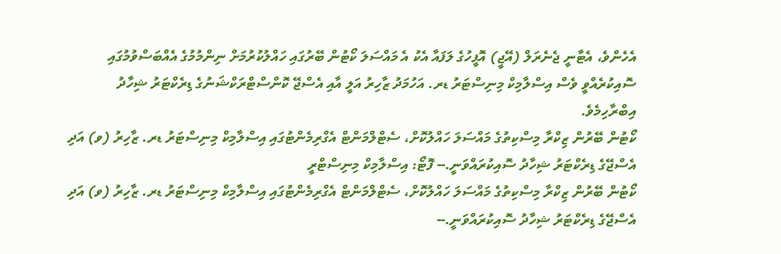އެހެންވެ، އެޓާނީ ޖެނެރަލް (އޭޖީ) އޮފީހުގެ ލަފައާ އެކު އެ މައްސަލަ ކޯޓުން ބޭރުގައި ހައްލުކުރުމަށް ނިންމުމުގެ އެއްބަސްވުމުގައި ސޮއިކުރެއްވީ ވެސް އިސްލާމިކް މިނިސްޓަރު ޑރ. އަހުމަދު ޒާހިރު އަލީ އާއި އެސްޖޭ ކޮންސްޓްރަކްޝަނުގެ ޑިރެކްޓަރު ޝިހާދު އިބްރާހިމެވެ.
ކޯޓުން ބޭރުން ޒިކްރާ މިސްކިތުގެ މައްސަލަ ހައްލުކޮށް، ސެޓްލްމަންޓް އެގްރިމެންޓުގައި އިސްލާމިކް މިނިސްޓަރު ޑރ. ޒާހިރު (ވ) އަދި އެސްޖޭގެ ޑިރެކްޓަރު ޝިހާދު ސޮއިކުރައްވަނީ.-- ފޮޓޯ: އިސްލާމިކް މިނިސްޓްރީ
ކޯޓުން ބޭރުން ޒިކްރާ މިސްކިތުގެ މައްސަލަ ހައްލުކޮށް، ސެޓްލްމަންޓް އެގްރިމެންޓުގައި އިސްލާމިކް މިނިސްޓަރު ޑރ. ޒާހިރު (ވ) އަދި އެސްޖޭގެ ޑިރެކްޓަރު ޝިހާދު ސޮއިކުރައްވަނީ.--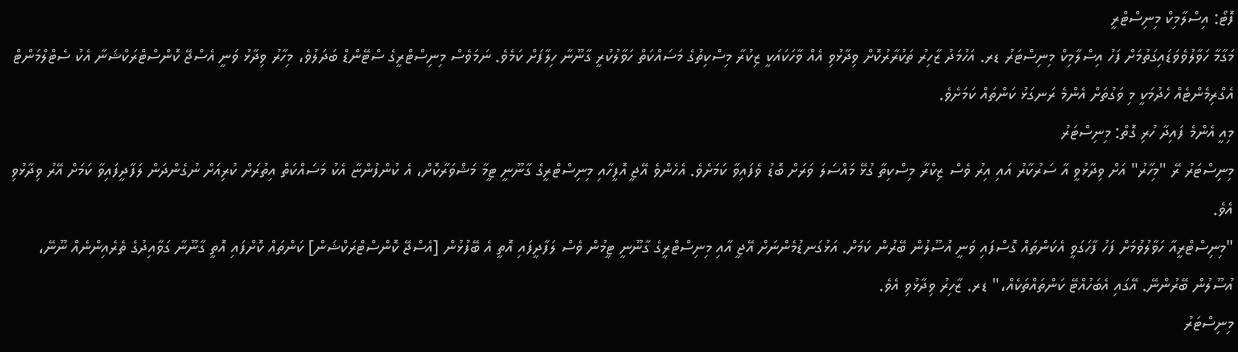ފޮޓޯ: އިސްލާމިކް މިނިސްޓްރީ
މަގާމާ ހަވާލުވެވަޑައިގަތުމަށް ފަހު އިސްލާމިކް މިނިސްޓަރު ޑރ. އަހުމަދު ޒާހިރު ތަކުރާރުކޮށް ވިދާޅުވި އެއް ވާހަކައަކީ ޒިކުރާ މިސްކިތުގެ މަސައްކަތް ހަވާލުކުރީ ގާނޫނާ ހިލާފަށް ކަމެވެ. ނަމަވެސް މިނިސްޓްރީގެ ސްޓޭންޑް ބަދަލުވެ، މިހާރު ވިދާޅު ވަނީ އެސްޖޭ ކޮންސްޓްރަކްޝަނާ އެކު ސެޓްލްމަންޓް އެގްރިމެންޓެއް ހެދުމަކީ މި ވަގުތަށް އެންމެ ރަނގަޅު ކަންތައް ކަމަށެވެ.
މިއީ އެންމެ ފައިދާ ހުރި ގޮތް: މިނިސްޓަރު
މިނިސްޓަރު ރޭ "މިހާރު" އަށް ވިދާޅުވީ އާ ސަރުކާރު އައި އިރު ވެސް ޒިކްރާ މިސްކިތާ ގުޅޭ މައްސަލަ ވަރަށް ބޮޑު ވެފައިވާ ކަމަށެވެ. އެހެންވެ އޭޖީ އޮފީހާއި މިނިސްޓްރީގެ ގާނޫނީ ޓީމާ މަޝްވަރާކޮށް، އެ ކުންފުންޏާ އެކު މަސައްކަތް އިތުރަށް ކުރިއަށް ނުގެންދަން ލަފާދީފައިވާ ކަމަށް އޭރު ވިދާޅުވި އެވެ.
"މިނިސްޓްރީއާ ހަވާލުވުމަށް ފަހު ފާހަގަވީ އެކަންތައް ގޮސްފައި ވަނީ އުސޫލުން ބޭރުން ކަމަށް. އަޅުގަނޑުމެންނަށް އޭޖީ އާއި މިނިސްޓްރީގެ ގާނޫނީ ޓީމުން ވެސް ލަފާދީފައި އޮތީ އެ ބޭފުޅުން [އެސްޖޭ ކޮންސްޓްރަކްޝަން] ކަންތައް ކޮށްފައި އޮތީ ގާނޫނާ ގަވާއިދުގެ ތެރެއިންނެއް ނޫނޭ، އުސޫލުން ބޭރުންނޭ. އޭގައި އެބަހުއްޓޭ ކަންތައްތަކެއް،" ޑރ. ޒާހިރު ވިދާޅުވި އެވެ.
މިނިސްޓަރު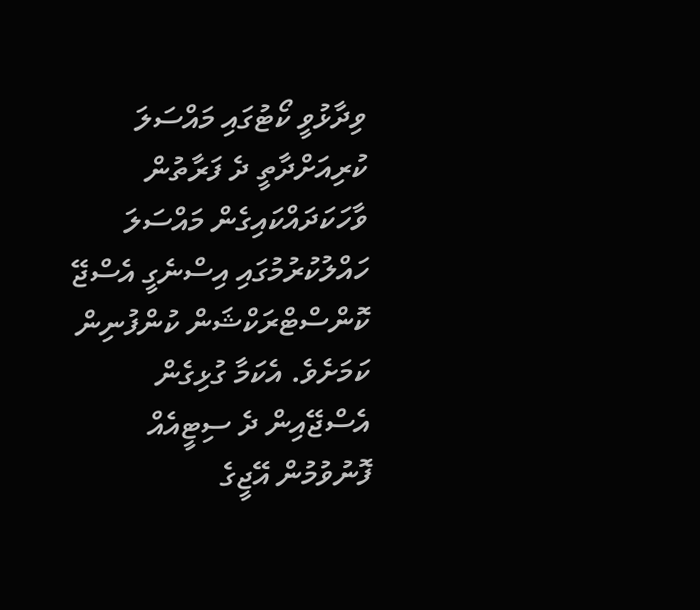ވިދާޅުވީ ކޯޓުގައި މައްސަލަ ކުރިއަށްދާތީ ދެ ފަރާތުން ވާހަކަދައްކައިގެން މައްސަލަ ހައްލުކުރުމުގައި އިސްނެގީ އެސްޖޭ ކޮންސްޓްރަކްޝަން ކުންފުނިން ކަމަށެވެ. އެކަމާ ގުޅިގެން އެސްޖޭއިން ދެ ސިޓީއެއް ފޮނުވުމުން އޭޖީގެ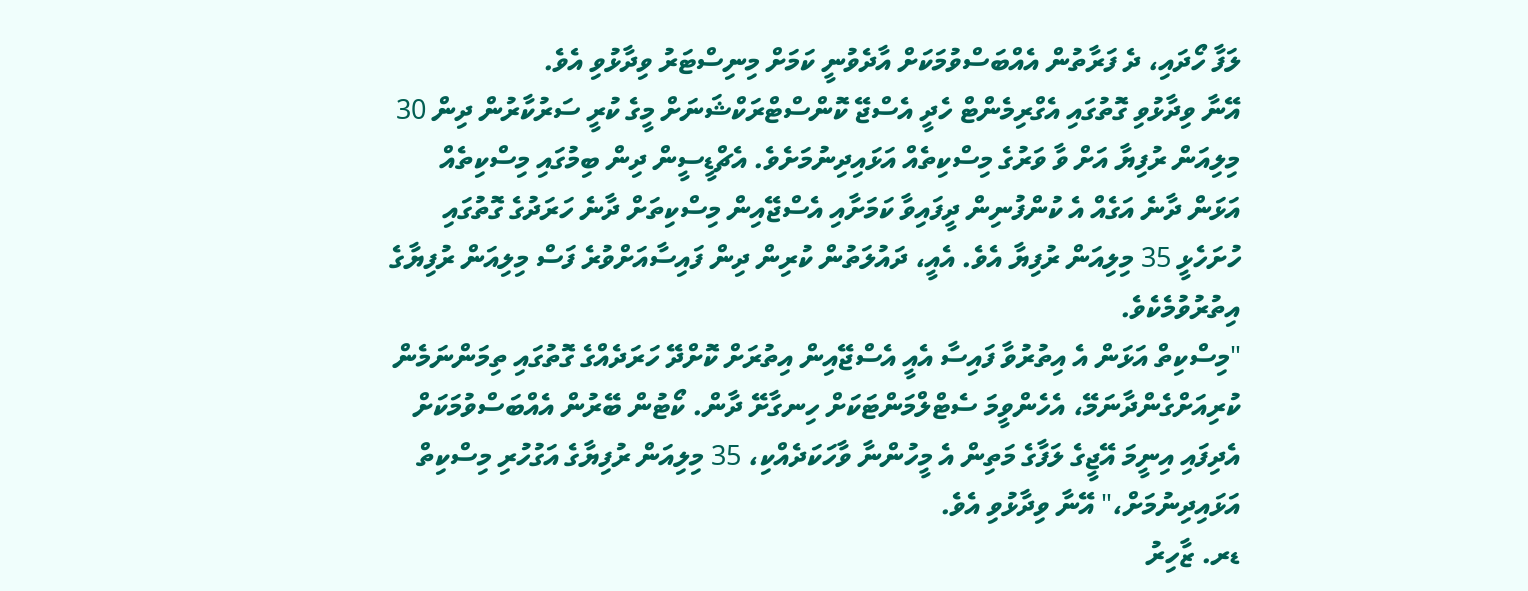ލަފާ ހޯދައި، ދެ ފަރާތުން އެއްބަސްވުމަކަށް އާދެވުނީ ކަމަށް މިނިސްޓަރު ވިދާޅުވި އެވެ.
އޭނާ ވިދާޅުވި ގޮތުގައި އެގްރިމެންޓް ހެދީ އެސްޖޭ ކޮންސްޓްރަކްޝަނަށް މީގެ ކުރީ ސަރުކާރުން ދިން 30 މިލިއަން ރުފިޔާ އަށް ވާ ވަރުގެ މިސްކިތެއް އަޅައިދިނުމަށެވެ. އެޗްޑީސީން ދިން ބިމުގައި މިސްކިތެއް އަޅަން ދާނެ އަގެއް އެ ކުންފުނިން ދީފައިވާ ކަމަށާއި އެސްޖޭއިން މިސްކިތަށް ދާނެ ހަރަދުގެ ގޮތުގައި ހުށަހެޅީ 35 މިލިއަން ރުފިޔާ އެވެ. އެއީ، ދައުލަތުން ކުރިން ދިން ފައިސާއަށްވުރެ ފަސް މިލިއަން ރުފިޔާގެ އިތުރުވުމެކެވެ.
"މިސްކިތް އަޅަން އެ އިތުރުވާ ފައިސާ އެއީ އެސްޖޭއިން އިތުރަށް ކޮށްދޭ ހަރަދެއްގެ ގޮތުގައި ތިމަންނަމެން ކުރިއަށްގެންދާނަމޭ، އެހެންވީމަ ސެޓްލްމަންޓަކަށް ހިނގާށޭ ދާން. ކޯޓުން ބޭރުން އެއްބަސްވުމަކަށް އެދިފައި އިނީމަ އޭޖީގެ ލަފާގެ މަތިން އެ މީހުންނާ ވާހަކަދެއްކި، 35 މިލިއަން ރުފިޔާގެ އަގުހުރި މިސްކިތް އަޅައިދިނުމަށް،" އޭނާ ވިދާޅުވި އެވެ.
ޑރ. ޒާހިރު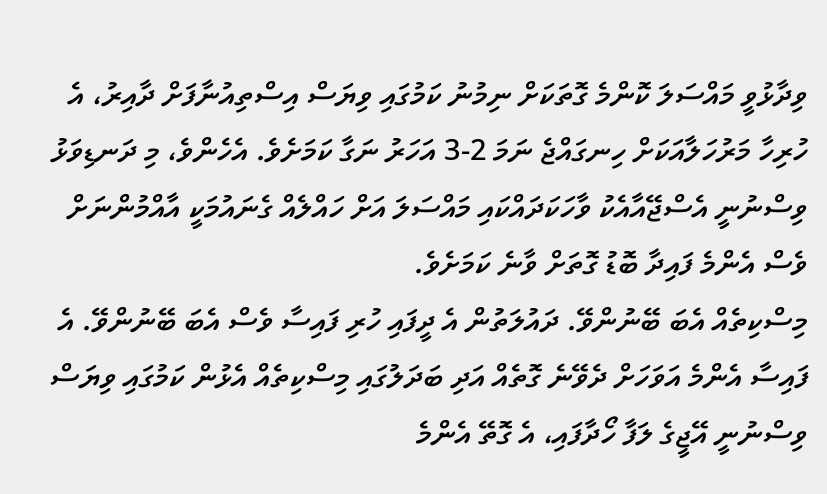ވިދާޅުވީ މައްސަލަ ކޮންމެ ގޮތަކަށް ނިމުނު ކަމުގައި ވިޔަސް އިސްތިއުނާފަށް ދާއިރު، އެ ހުރިހާ މަރުހަލާއަކަށް ހިނގައްޖެ ނަމަ 2-3 އަހަރު ނަގާ ކަމަށެވެ. އެހެންވެ، މި ދަނޑިވަޅު ވިސްނުނީ އެސްޖޭއާއެކު ވާހަކަދައްކައި މައްސަލަ އަށް ހައްލެއް ގެނައުމަކީ އާއްމުންނަށް ވެސް އެންމެ ފައިދާ ބޮޑު ގޮތަށް ވާނެ ކަމަށެވެ.
މިސްކިތެއް އެބަ ބޭނުންވޭ. ދައުލަތުން އެ ދީފައި ހުރި ފައިސާ ވެސް އެބަ ބޭނުންވޭ. އެ ފައިސާ އެންމެ އަވަހަށް ދެވޭނެ ގޮތެއް އަދި ބަދަލުގައި މިސްކިތެއް އެޅުން ކަމުގައި ވިޔަސް ވިސްނުނީ އޭޖީގެ ލަފާ ހޯދާފައި، އެ ގޮތޭ އެންމެ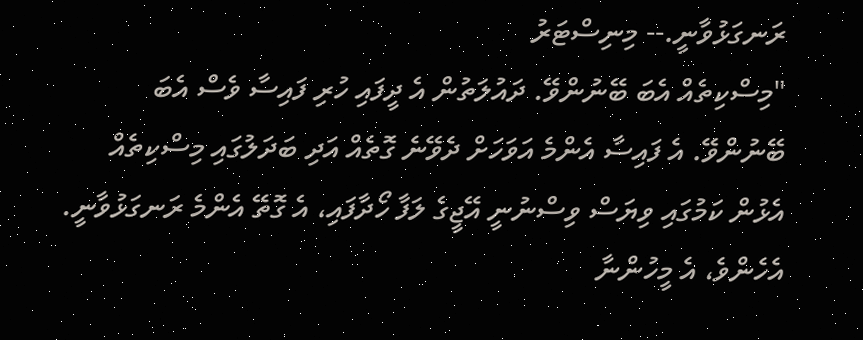ރަނގަޅުވާނީ.-- މިނިސްޓަރު
"މިސްކިތެއް އެބަ ބޭނުންވޭ. ދައުލަތުން އެ ދީފައި ހުރި ފައިސާ ވެސް އެބަ ބޭނުންވޭ. އެ ފައިސާ އެންމެ އަވަހަށް ދެވޭނެ ގޮތެއް އަދި ބަދަލުގައި މިސްކިތެއް އެޅުން ކަމުގައި ވިޔަސް ވިސްނުނީ އޭޖީގެ ލަފާ ހޯދާފައި، އެ ގޮތޭ އެންމެ ރަނގަޅުވާނީ. އެހެންވެ، އެ މީހުންނާ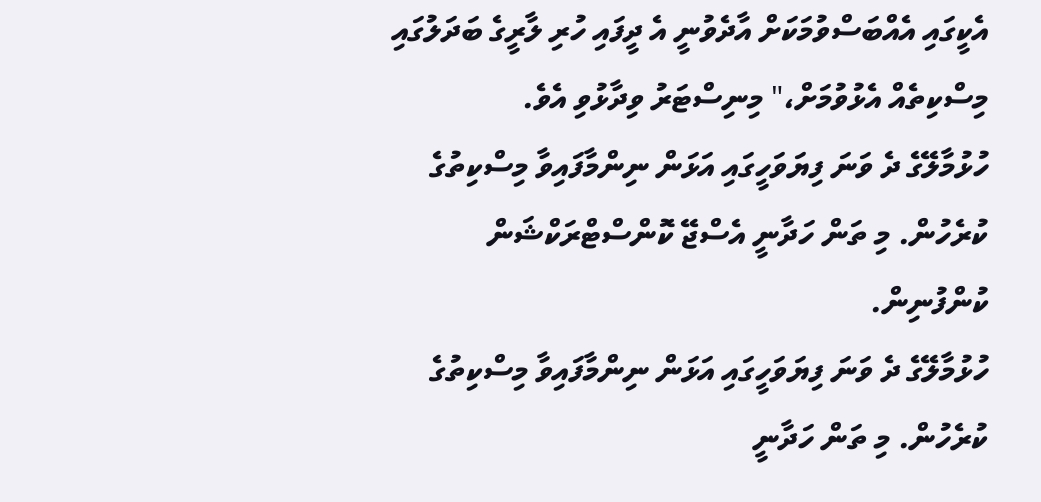އެކީގައި އެއްބަސްވުމަކަށް އާދެވުނީ އެ ދީފައި ހުރި ލާރީގެ ބަދަލުގައި މިސްކިތެއް އެޅުވުމަށް،" މިނިސްޓަރު ވިދާޅުވި އެވެ.
ހުޅުމާލޭގެ ދެ ވަނަ ފިޔަވަހީގައި އަޅަން ނިންމާފައިވާ މިސްކިތުގެ ކުރެހުން. މި ތަން ހަދާނީ އެސްޖޭ ކޮންސްޓްރަކްޝަން ކުންފުނިން.
ހުޅުމާލޭގެ ދެ ވަނަ ފިޔަވަހީގައި އަޅަން ނިންމާފައިވާ މިސްކިތުގެ ކުރެހުން. މި ތަން ހަދާނީ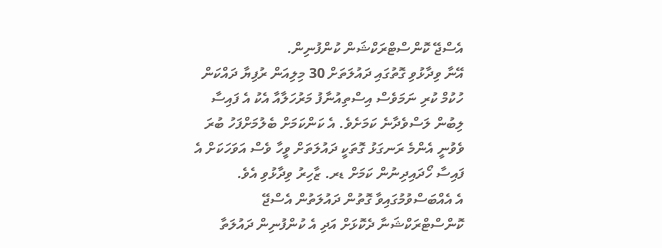އެސްޖޭ ކޮންސްޓްރަކްޝަން ކުންފުނިން.
އޭނާ ވިދާޅުވި ގޮތުގައި ދައުލަތަށް 30 މިލިއަން ރުފިޔާ ދައްކަން ހުކުމް ކުރި ނަމަވެސް އިސްތިއުނާފު މަރުހަލާއާ އެކު އެ ފައިސާ ލިބުން ލަސްވެދާނެ ކަމަށެވެ. އެ ކަންކަމަށް ބެލުމަށްފަހު ބުރަ ވެވުނީ އެންމެ ރަނގަޅު ގޮތަކީ ދައުލަތަށް ވީހާ ވެސް އަވަހަކަށް އެ ފައިސާ ހޯދައިދިނުން ކަމަށް ޑރ. ޒާހިރު ވިދާޅުވި އެވެ.
އެ އެއްބަސްވުމުގައިވާ ގޮތުން ދައުލަތުން އެސްޖޭ ކޮންސްޓްރަކްޝަނާ ދެކޮޅަށް އަދި އެ ކުންފުނިން ދައުލަތާ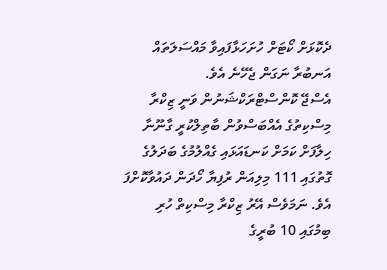ދެކޮޅަށް ކޯޓަށް ހުށަހަޅާފައިވާ މައްސަލަތައް އަނބުރާ ނަގަން ޖެހޭނެ އެވެ.
އެސްޖޭ ކޮންސްޓްރަކްޝަނުން ވަނީ ޒިކްރާ މިސްކިތުގެ އެއްބަސްވުން ބާތިލްކުރީ ގާނޫނާ ހިލާފަށް ކަމަށް ކަނޑައަޅައި ގެއްލުމުގެ ބަދަލުގެ ގޮތުގައި 111 މިލިއަން ރުފިޔާ ހޯދަން ދައުވާކޮށްފަ އެވެ. ނަމަވެސް އޭރު ޒިކްރާ މިސްކިތް ހުރި ބިމުގައި 10 ބުރީގެ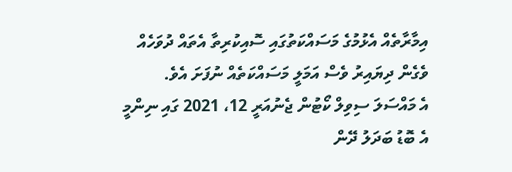އިމާރާތެއް އެޅުމުގެ މަސައްކަތުގައި ސޮއިކުރިތާ އެތައް ދުވަހެއް ވެގެން ދިޔައިރު ވެސް އަމަލީ މަސައްކަތެއް ނުފަށަ އެވެ.
އެ މައްސަލަ ސިވިލް ކޯޓުން ޖެނުއަރީ 12، 2021 ގައި ނިންމީ އެ ބޮޑު ބަދަލު ދޭން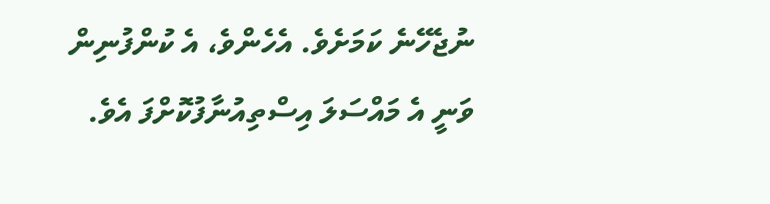ނުޖެހޭނެ ކަމަށެވެ. އެހެންވެ، އެ ކުންފުނިން ވަނީ އެ މައްސަލަ އިސްތިއުނާފުކޮށްފަ އެވެ.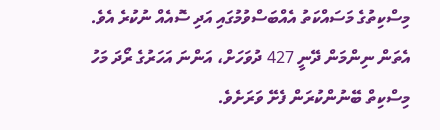މިސްކިތުގެ މަސައްކަތު އެއްބަސްވުމުގައި އަދި ސޮއެއް ނުކުރެ އެވެ. އެތަން ނިންމަން ދޭނީ 427 ދުވަހަށް، އަންނަ އަހަރުގެ ރޯދަ މަހު މިސްކިތް ބޭނުންކުރަން ފެށޭ ވަރަށެވެ.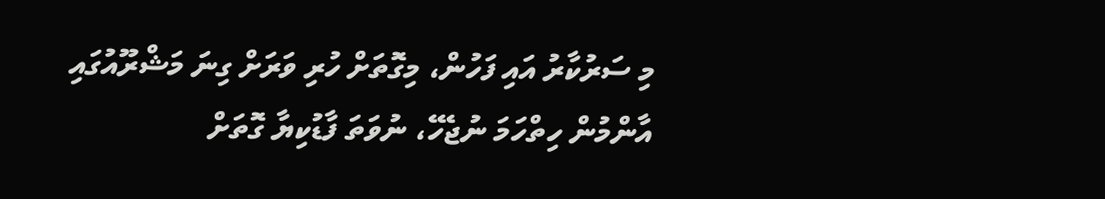މި ސަރުކާރު އައި ފަހުން، މިގޮތަށް ހުރި ވަރަށް ގިނަ މަޝްރޫއުގައި އާންމުން ހިތްހަމަ ނުޖެހޭ، ނުވަތަ ފާޑުކިޔާ ގޮތަށް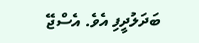ބަދަލުދީފި އެވެ. އެސްޖޭ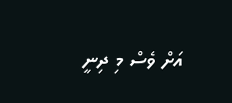އަށް ވެސް މި ދިނީ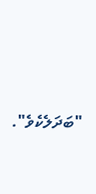"ބަދަލެކެވެ".